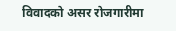विवादको असर रोजगारीमा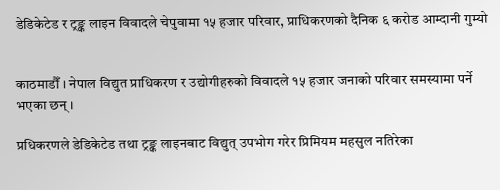डेडिकेटेड र ट्रङ्क लाइन विवादले चेपुवामा १५ हजार परिवार, प्राधिकरणको दैनिक ६ करोड आम्दानी गुम्यो


काठमाडौँ । नेपाल विद्युत प्राधिकरण र उद्योगीहरुको विवादले १५ हजार जनाको परिवार समस्यामा पर्ने भएका छन् ।

प्रधिकरणले डेडिकेटेड तथा ट्रङ्क लाइनबाट विद्युत् उपभोग गरेर प्रिमियम महसुल नतिरेका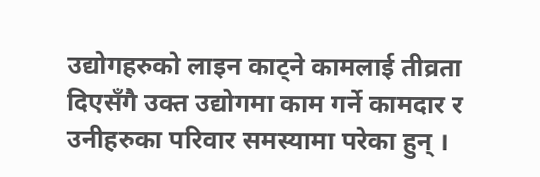उद्योगहरुको लाइन काट्ने कामलाई तीव्रता दिएसँगै उक्त उद्योगमा काम गर्ने कामदार र उनीहरुका परिवार समस्यामा परेका हुन् ।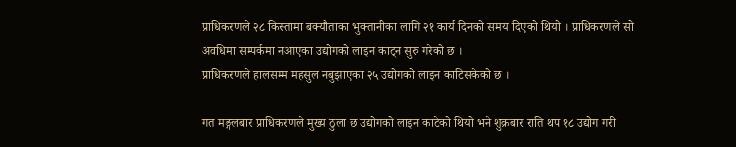प्राधिकरणले २८ किस्तामा बक्यौताका भुक्तानीका लागि २१ कार्य दिनको समय दिएको थियो । प्राधिकरणले सो अवधिमा सम्पर्कमा नआएका उद्योगको लाइन काट्न सुरु गरेको छ ।
प्राधिकरणले हालसम्म महसुल नबुझाएका २५ उद्योगको लाइन काटिसकेको छ ।

गत मङ्गलबार प्राधिकरणले मुख्य ठुला छ उद्योगको लाइन काटेको थियो भने शुक्रबार राति थप १८ उद्योग गरी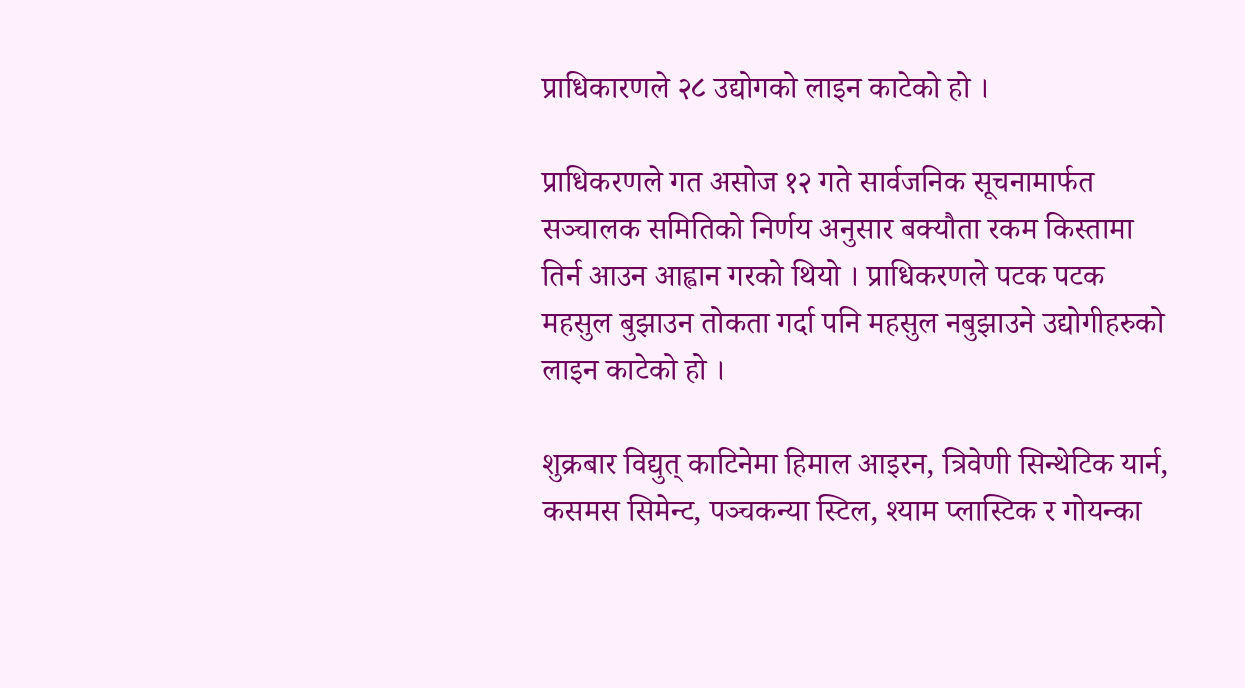प्राधिकारणले २८ उद्योगको लाइन काटेको हो ।

प्राधिकरणले गत असोज १२ गते सार्वजनिक सूचनामार्फत सञ्चालक समितिको निर्णय अनुसार बक्यौता रकम किस्तामा तिर्न आउन आह्वान गरको थियो । प्राधिकरणले पटक पटक महसुल बुझाउन तोकता गर्दा पनि महसुल नबुझाउने उद्योगीहरुको लाइन काटेको हो ।

शुक्रबार विद्युत् काटिनेमा हिमाल आइरन, त्रिवेणी सिन्थेटिक यार्न, कसमस सिमेन्ट, पञ्चकन्या स्टिल, श्याम प्लास्टिक र गोयन्का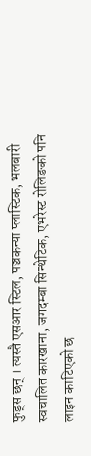फुड्स छन् । त्यस्तै एसआर स्टिल, पञ्चकन्या प्लास्टिक, भलबारी स्वचालित कारखाना, जगदम्बा सिन्थेटिक, एभरेस्ट रोलिङको पनि लाइन काटिएको छ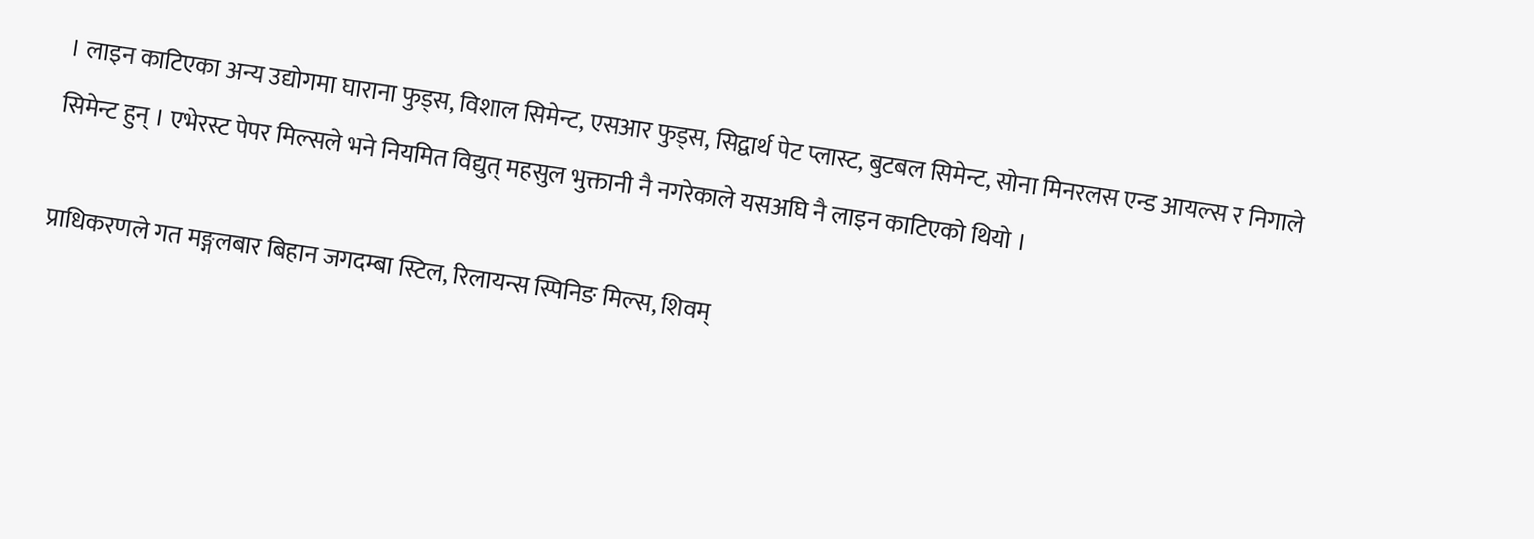। लाइन काटिएका अन्य उद्योगमा घाराना फुड्स, विशाल सिमेन्ट, एसआर फुड्स, सिद्वार्थ पेट प्लास्ट, बुटबल सिमेन्ट, सोना मिनरलस एन्ड आयल्स र निगाले सिमेन्ट हुन् । एभेरस्ट पेपर मिल्सले भने नियमित विद्युत् महसुल भुक्तानी नै नगरेकाले यसअघि नै लाइन काटिएको थियो ।

प्राधिकरणले गत मङ्गलबार बिहान जगदम्बा स्टिल, रिलायन्स स्पिनिङ मिल्स, शिवम्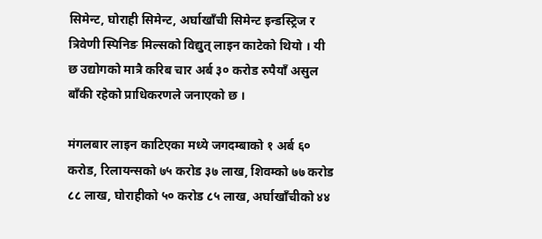सिमेन्ट, घोराही सिमेन्ट, अर्घाखाँची सिमेन्ट इन्डस्ट्रिज र त्रिवेणी स्पिनिङ मिल्सको विद्युत् लाइन काटेको थियो । यी छ उद्योगको मात्रै करिब चार अर्ब ३० करोड रुपैयाँ असुल बाँकी रहेको प्राधिकरणले जनाएको छ ।

मंगलबार लाइन काटिएका मध्ये जगदम्बाको १ अर्ब ६० करोड, रिलायन्सको ७५ करोड ३७ लाख, शिवम्को ७७ करोड ८८ लाख, घोराहीको ५० करोड ८५ लाख, अर्घाखाँचीको ४४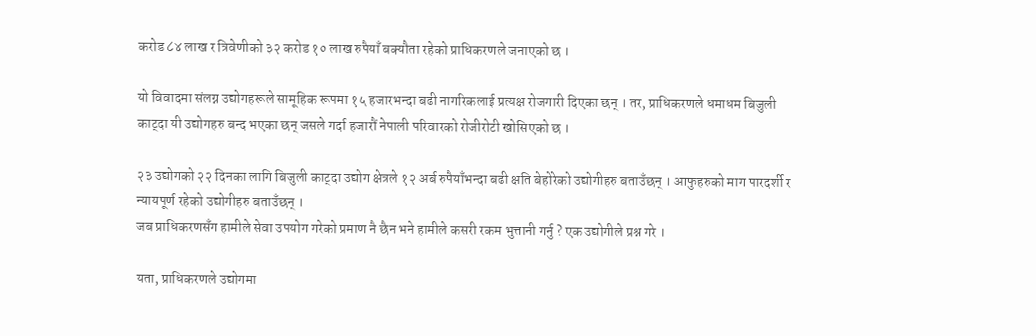करोड ८४ लाख र त्रिवेणीको ३२ करोड १० लाख रुपैयाँ बक्यौता रहेको प्राधिकरणले जनाएको छ ।

यो विवादमा संलग्न उद्योगहरूले सामूहिक रूपमा १५ हजारभन्दा बढी नागरिकलाई प्रत्यक्ष रोजगारी दिएका छन् । तर, प्राधिकरणले धमाधम बिजुली काट्दा यी उद्योगहरु बन्द भएका छन् जसले गर्दा हजारौं नेपाली परिवारको रोजीरोटी खोसिएको छ ।

२३ उद्योगको २२ दिनका लागि बिजुली काट्दा उद्योग क्षेत्रले १२ अर्ब रुपैयाँभन्दा बढी क्षति बेहोरेको उद्योगीहरु बताउँछन् । आफुहरुको माग पारदर्शी र न्यायपूर्ण रहेको उद्योगीहरु बताउँछन् ।
जब प्राधिकरणसँग हामीले सेवा उपयोग गरेको प्रमाण नै छैन भने हामीले कसरी रकम भुत्तानी गर्नु ? एक उद्योगीले प्रश्न गरे ।

यता, प्राधिकरणले उद्योगमा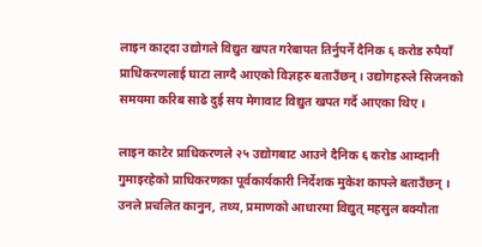लाइन काट्दा उद्योगले विद्युत खपत गरेबापत तिर्नुपर्ने दैनिक ६ करोड रुपैयाँ प्राधिकरणलाई घाटा लाग्दै आएको विज्ञहरु बताउँछन् । उद्योगहरुले सिजनको समयमा करिब साढे दुई सय मेगावाट विद्युत खपत गर्दै आएका थिए ।

लाइन काटेर प्राधिकरणले २५ उद्योगबाट आउने दैनिक ६ करोड आम्दानी गुमाइरहेको प्राधिकरणका पूर्वकार्यकारी निर्देशक मुकेश काफ्ले बताउँछन् । उनले प्रचलित कानुन, तथ्य, प्रमाणको आधारमा विद्युत् महसुल बक्यौता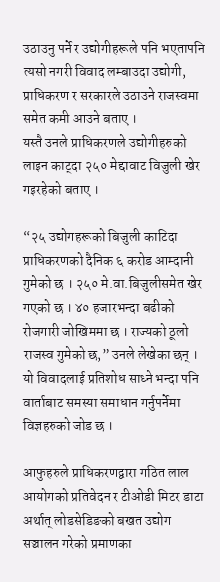उठाउनु पर्ने र उद्योगीहरूले पनि भएतापनि त्यसो नगरी विवाद लम्बाउदा उद्योगी, प्राधिकरण र सरकारले उठाउने राजस्वमा समेत कमी आउने बताए ।
यस्तै उनले प्राधिकरणले उद्योगीहरुको लाइन काट्दा २५० मेद्दावाट विजुली खेर गइरहेको बताए ।

“२५ उद्योगहरूको बिजुली काटिदा प्राधिकरणको दैनिक ६ करोड आम्दानी गुमेको छ । २५० मे.वा.बिजुलीसमेत खेर गएको छ । ४० हजारभन्दा बढीको रोजगारी जोखिममा छ । राज्यको ठूलो राजस्व गुमेको छ,” उनले लेखेका छन् । यो विवादलाई प्रतिशोध साध्ने भन्दा पनि वार्ताबाट समस्या समाधान गर्नुपर्नेमा विज्ञहरुको जोड छ ।

आफुहरुले प्राधिकरणद्वारा गठित लाल आयोगको प्रतिवेदन र टीओडी मिटर डाटा अर्थात् लोडसेडिङको बखत उद्योग सञ्चालन गरेको प्रमाणका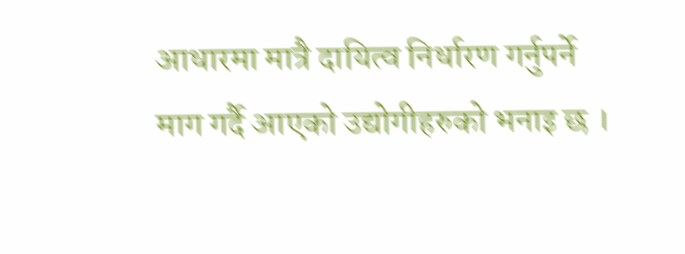आधारमा मात्रै दायित्व निर्धारण गर्नुपर्ने माग गर्दै आएको उद्योगीहरुको भनाइ छ ।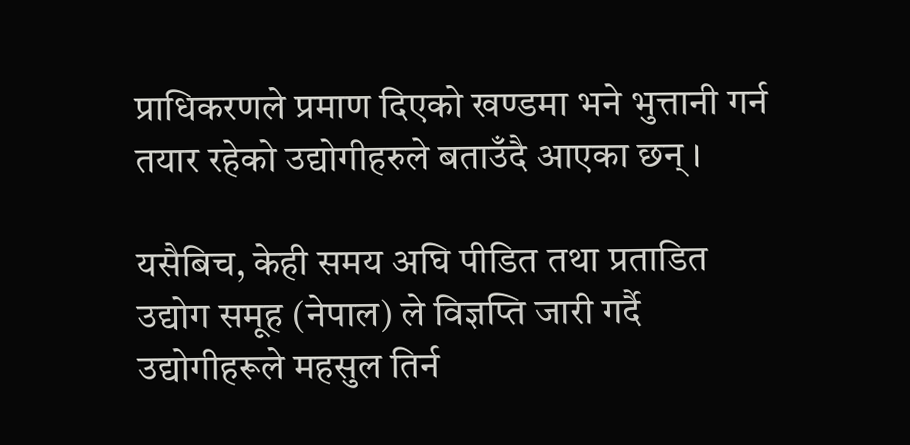प्राधिकरणले प्रमाण दिएको खण्डमा भने भुत्तानी गर्न तयार रहेको उद्योगीहरुले बताउँदै आएका छन् ।

यसैबिच, केही समय अघि पीडित तथा प्रताडित उद्योग समूह (नेपाल) ले विज्ञप्ति जारी गर्दै उद्योगीहरूले महसुल तिर्न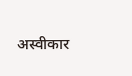अस्वीकार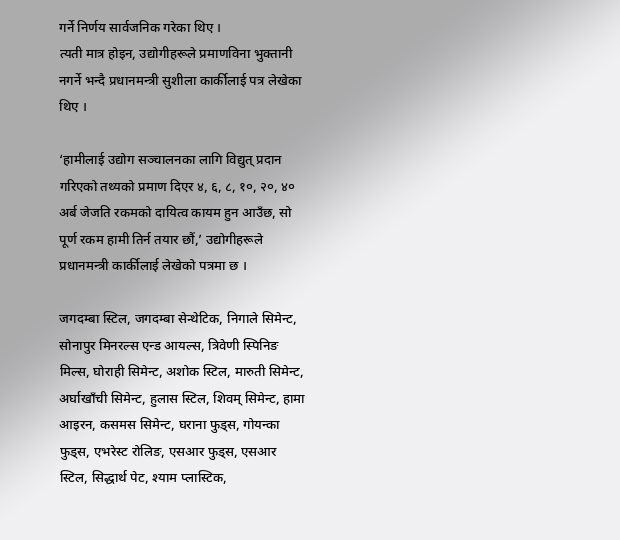गर्ने निर्णय सार्वजनिक गरेका थिए ।
त्यती मात्र होइन, उद्योगीहरूले प्रमाणविना भुक्तानी नगर्ने भन्दै प्रधानमन्त्री सुशीला कार्कीलाई पत्र लेखेका थिए ।

‘हामीलाई उद्योग सञ्चालनका लागि विद्युत् प्रदान गरिएको तथ्यको प्रमाण दिएर ४, ६, ८, १०, २०, ४० अर्ब जेजति रकमको दायित्व कायम हुन आउँछ, सो पूर्ण रकम हामी तिर्न तयार छौं,’ उद्योगीहरूले प्रधानमन्त्री कार्कीलाई लेखेको पत्रमा छ ।

जगदम्बा स्टिल, जगदम्बा सेन्थेटिक, निगाले सिमेन्ट, सोनापुर मिनरल्स एन्ड आयल्स, त्रिवेणी स्पिनिङ मिल्स, घोराही सिमेन्ट, अशोक स्टिल, मारुती सिमेन्ट, अर्घाखाँची सिमेन्ट, हुलास स्टिल, शिवम् सिमेन्ट, हामा आइरन, कसमस सिमेन्ट, घराना फुड्स, गोयन्का फुड्स, एभरेस्ट रोलिङ, एसआर फुड्स, एसआर स्टिल, सिद्धार्थ पेट, श्याम प्लास्टिक,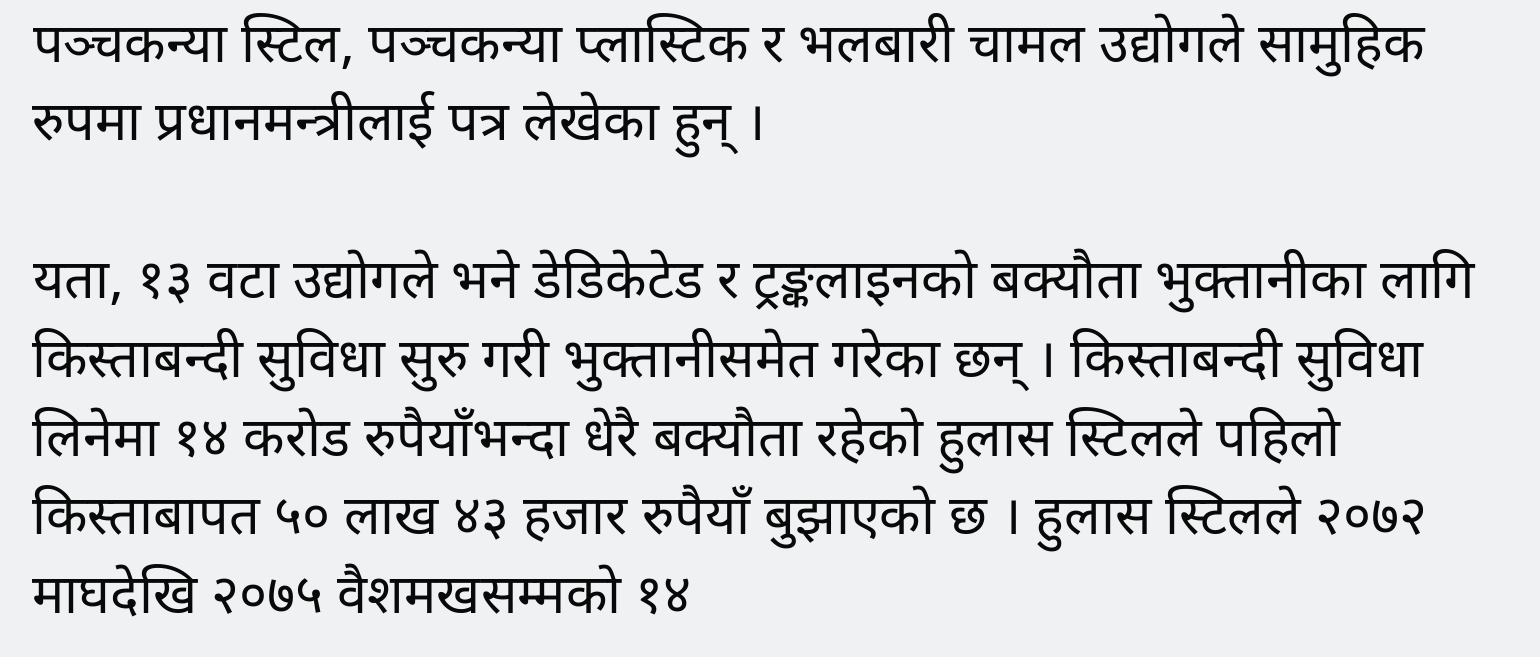पञ्चकन्या स्टिल, पञ्चकन्या प्लास्टिक र भलबारी चामल उद्योगले सामुहिक रुपमा प्रधानमन्त्रीलाई पत्र लेखेका हुन् ।

यता, १३ वटा उद्योगले भने डेडिकेटेड र ट्रङ्कलाइनको बक्यौता भुक्तानीका लागि किस्ताबन्दी सुविधा सुरु गरी भुक्तानीसमेत गरेका छन् । किस्ताबन्दी सुविधा लिनेमा १४ करोड रुपैयाँभन्दा धेरै बक्यौता रहेको हुलास स्टिलले पहिलो किस्ताबापत ५० लाख ४३ हजार रुपैयाँ बुझाएको छ । हुलास स्टिलले २०७२ माघदेखि २०७५ वैशमखसम्मको १४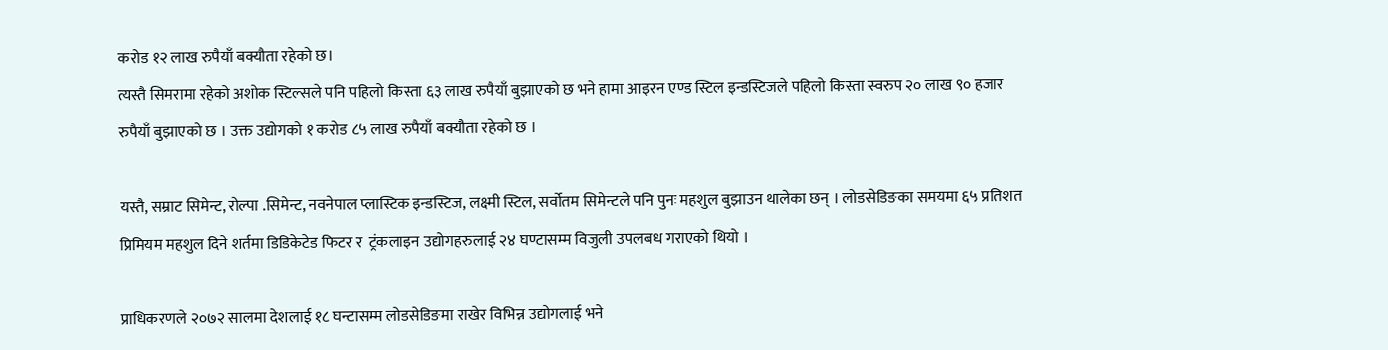करोड १२ लाख रुपैयाँ बक्यौता रहेको छ।
त्यस्तै सिमरामा रहेको अशोक स्टिल्सले पनि पहिलो किस्ता ६३ लाख रुपैयाँ बुझाएको छ भने हामा आइरन एण्ड स्टिल इन्डस्टिजले पहिलो किस्ता स्वरुप २० लाख ९० हजार रुपैयाँ बुझाएको छ । उक्त उद्योगको १ करोड ८५ लाख रुपैयाँ बक्यौता रहेको छ ।

यस्तै, सम्राट सिमेन्ट, रोल्पा .सिमेन्ट, नवनेपाल प्लास्टिक इन्डस्टिज, लक्ष्मी स्टिल, सर्वोतम सिमेन्टले पनि पुनः महशुल बुझाउन थालेका छन् । लोडसेडिङका समयमा ६५ प्रतिशत प्रिमियम महशुल दिने शर्तमा डिडिकेटेड फिटर र  ट्रंकलाइन उद्योगहरुलाई २४ घण्टासम्म विजुली उपलबध गराएको थियो ।

प्राधिकरणले २०७२ सालमा देशलाई १८ घन्टासम्म लोडसेडिङमा राखेर विभिन्न उद्योगलाई भने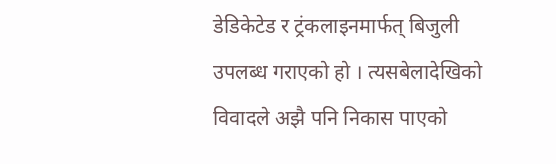डेडिकेटेड र ट्रंकलाइनमार्फत् बिजुली उपलब्ध गराएको हो । त्यसबेलादेखिको विवादले अझै पनि निकास पाएको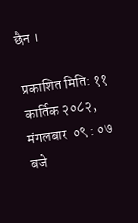छैन ।

प्रकाशित मिति: ११ कार्तिक २०८२, मंगलबार  ०९ : ०७ बजे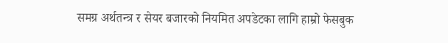समग्र अर्थतन्त्र र सेयर बजारको नियमित अपडेटका लागि हाम्रो फेसबुक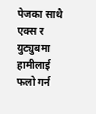पेजका साथै एक्स र युट्युबमा हामीलाई फलो गर्न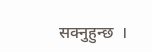सक्नुहुन्छ  ।